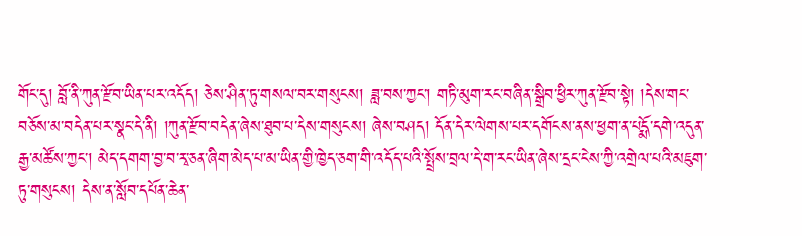གོང་དུ། བློ་ནི་ཀུན་རྫོབ་ཡིན་པར་འདོད། ཅེས་ཤིན་ཏུ་གསལ་བར་གསུངས། ཟླ་བས་ཀྱང་། གཏི་མུག་རང་བཞིན་སྒྲིབ་ཕྱིར་ཀུན་རྫོབ་སྟེ། །དེས་གང་བཅོས་མ་བདེན་པར་སྣང་དེ་ནི། །ཀུན་རྫོབ་བདེན་ཞེས་ཐུབ་པ་དེས་གསུངས། ཞེས་བཤད། དོན་དེར་ལེགས་པར་དགོངས་ནས་ཕྱག་ན་པདྨོ་དགེ་འདུན་རྒྱ་མཚོས་ཀྱང་། མེད་དགག་བྱ་བ་རྭ་ཅན་ཞིག་མེད་པ་མ་ཡིན་གྱི་ཁྱེད་ཅག་གི་འདོད་པའི་སྤྲོས་བྲལ་དེ་ག་རང་ཡིན་ཞེས་དྲང་ངེས་ཀྱི་འགྲེལ་པའི་མཇུག་ཏུ་གསུངས། དེས་ན་སློབ་དཔོན་ཆེན་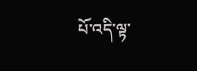པོ་འདི་ལྟ་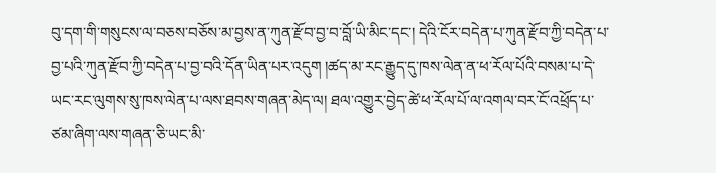བུ་དག་གི་གསུངས་ལ་བཅས་བཅོས་མ་བྱས་ན་ཀུན་རྫོབ་བྱ་བ་བློ་ཡི་མིང་དང་། དེའི་ངོར་བདེན་པ་ཀུན་རྫོབ་ཀྱི་བདེན་པ་བྱ་པའི་ཀུན་རྫོབ་ཀྱི་བདེན་པ་བྱ་བའི་དོན་ཡིན་པར་འདུག །ཚད་མ་རང་རྒྱུད་དུ་ཁས་ལེན་ན་ཕ་རོལ་པོའི་བསམ་པ་དེ་ཡང་རང་ལུགས་སུ་ཁས་ལེན་པ་ལས་ཐབས་གཞན་མེད་ལ། ཐལ་འགྱུར་བྱེད་ཚེ་ཕ་རོལ་པོ་ལ་འགལ་བར་ངོ་འཕྲོད་པ་ཙམ་ཞིག་ལས་གཞན་ཅི་ཡང་མི་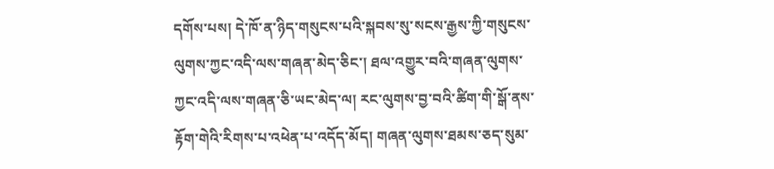དགོས་པས། དེ་ཁོ་ན་ཉིད་གསུངས་པའི་སྐབས་སུ་སངས་རྒྱས་ཀྱི་གསུངས་ལུགས་ཀྱང་འདི་ལས་གཞན་མེད་ཅིང་། ཐལ་འགྱུར་བའི་གཞན་ལུགས་ཀྱང་འདི་ལས་གཞན་ཅི་ཡང་མེད་ལ། རང་ལུགས་བྱ་བའི་ཚིག་གི་སྒོ་ནས་རྟོག་གེའི་རིགས་པ་འཕེན་པ་འདོད་མོད། གཞན་ལུགས་ཐམས་ཅད་སུམ་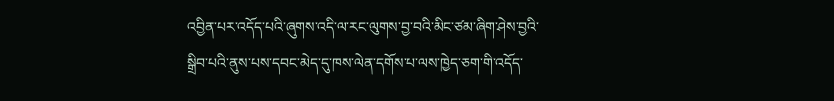འབྱིན་པར་འདོད་པའི་ཞུགས་འདི་ལ་རང་ལུགས་བྱ་བའི་མིང་ཙམ་ཞིག་ཤེས་བྱའི་སྒྲིབ་པའི་ནུས་པས་དབང་མེད་དུ་ཁས་ལེན་དགོས་པ་ལས་ཁྱེད་ཅག་གི་འདོད་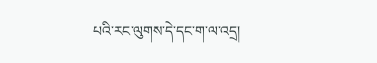པའི་རང་ལུགས་དེ་དང་ག་ལ་འདྲ།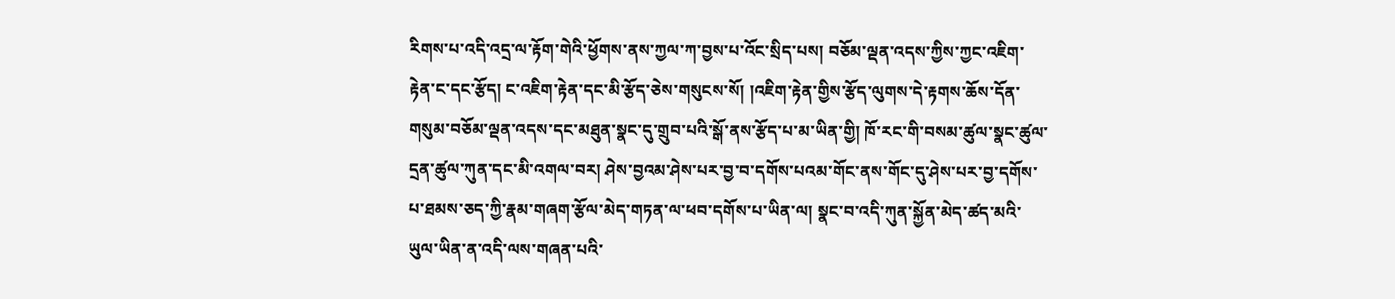རིགས་པ་འདི་འདྲ་ལ་རྟོག་གེའི་ཕྱོགས་ནས་ཀྱལ་ཀ་བྱས་པ་འོང་སྲིད་པས། བཅོམ་ལྡན་འདས་ཀྱིས་ཀྱང་འཇིག་རྟེན་ང་དང་རྩོད། ང་འཇིག་རྟེན་དང་མི་རྩོད་ཅེས་གསུངས་སོ། །འཇིག་རྟེན་གྱིས་རྩོད་ལུགས་དེ་རྟགས་ཆོས་དོན་གསུམ་བཅོམ་ལྡན་འདས་དང་མཐུན་སྣང་དུ་གྲུབ་པའི་སྒོ་ནས་རྩོད་པ་མ་ཡིན་གྱི། ཁོ་རང་གི་བསམ་ཚུལ་སྣང་ཚུལ་དྲན་ཚུལ་ཀུན་དང་མི་འགལ་བར། ཤེས་བྱའམ་ཤེས་པར་བྱ་བ་དགོས་པའམ་གོང་ནས་གོང་དུ་ཤེས་པར་བྱ་དགོས་པ་ཐམས་ཅད་ཀྱི་རྣམ་གཞག་རྩོལ་མེད་གཏན་ལ་ཕབ་དགོས་པ་ཡིན་ལ། སྣང་བ་འདི་ཀུན་སྐྱོན་མེད་ཚད་མའི་ཡུལ་ཡིན་ན་འདི་ལས་གཞན་པའི་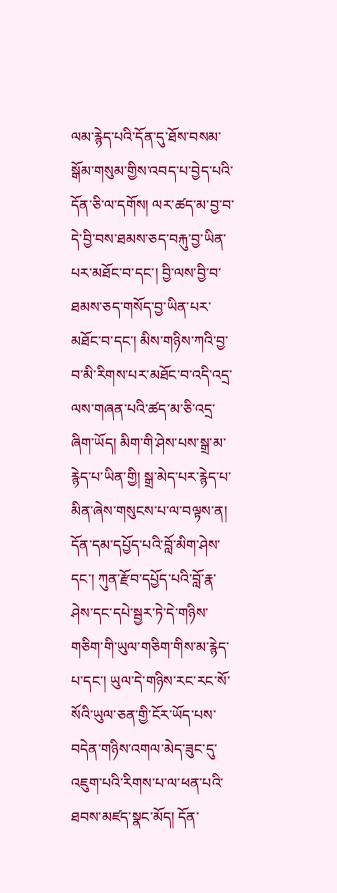ལམ་རྙེད་པའི་དོན་དུ་ཐོས་བསམ་སྒོམ་གསུམ་གྱིས་འབད་པ་བྱེད་པའི་དོན་ཅི་ལ་དགོས། ལར་ཚད་མ་བྱ་བ་དེ་བྱི་བས་ཐམས་ཅད་བརྐུ་བྱ་ཡིན་པར་མཐོང་བ་དང་། བྱི་ལས་བྱི་བ་ཐམས་ཅད་གསོད་བྱ་ཡིན་པར་མཐོང་བ་དང་། མིས་གཉིས་ཀའི་བྱ་བ་མི་རིགས་པར་མཐོང་བ་འདི་འདྲ་ལས་གཞན་པའི་ཚད་མ་ཅི་འདྲ་ཞིག་ཡོད། མིག་གི་ཤེས་པས་སྒྲ་མ་རྙེད་པ་ཡིན་གྱི། སྒྲ་མེད་པར་རྙེད་པ་མིན་ཞེས་གསུངས་པ་ལ་བལྟས་ན། དོན་དམ་དཔྱོད་པའི་བློ་མིག་ཤེས་དང་། ཀུན་རྫོབ་དཔྱོད་པའི་བློ་རྣ་ཤེས་དང་དཔེ་སྦྱར་ཏེ་དེ་གཉིས་གཅིག་གི་ཡུལ་གཅིག་གིས་མ་རྙེད་པ་དང་། ཡུལ་དེ་གཉིས་རང་རང་སོ་སོའི་ཡུལ་ཅན་གྱི་ངོར་ཡོད་པས་བདེན་གཉིས་འགལ་མེད་ཟུང་དུ་འཇུག་པའི་རིགས་པ་ལ་ཕན་པའི་ཐབས་མཛད་སྣང་མོད། དོན་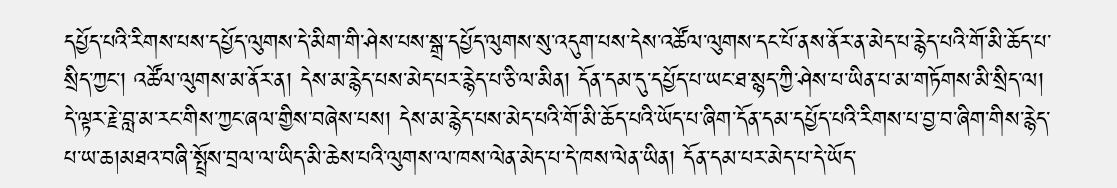དཔྱོད་པའི་རིགས་པས་དཔྱོད་ལུགས་དེ་མིག་གི་ཤེས་པས་སྒྲ་དཔྱོད་ལུགས་སུ་འདུག་པས་དེས་འཚོལ་ལུགས་དང་པོ་ནས་ནོར་ན་མེད་པ་རྙེད་པའི་གོ་མི་ཆོད་པ་སྲིད་ཀྱང་། འཚོལ་ལུགས་མ་ནོར་ན། དེས་མ་རྙེད་པས་མེད་པར་རྙེད་པ་ཅི་ལ་མིན། དོན་དམ་དུ་དཔྱོད་པ་ཡང་ཐ་སྙད་ཀྱི་ཤེས་པ་ཡིན་པ་མ་གཏོགས་མི་སྲིད་ལ། དེ་ལྟར་རྗེ་བླ་མ་རང་གིས་ཀྱང་ཞལ་གྱིས་བཞེས་པས། དེས་མ་རྙེད་པས་མེད་པའི་གོ་མི་ཆོད་པའི་ཡོད་པ་ཞིག་དོན་དམ་དཔྱོད་པའི་རིགས་པ་བྱ་བ་ཞིག་གིས་རྙེད་པ་ཡ་ཆ།མཐའ་བཞི་སྤྲོས་བྲལ་ལ་ཡིད་མི་ཆེས་པའི་ལུགས་ལ་ཁས་ལེན་མེད་པ་དེ་ཁས་ལེན་ཡིན། དོན་དམ་པར་མེད་པ་དེ་ཡོད་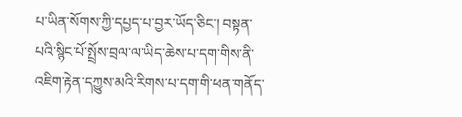པ་ཡིན་སོགས་ཀྱི་དཔྱད་པ་བྱར་ཡོད་ཅིང་། བསྟན་པའི་སྙིང་པོ་སྤྲོས་བྲལ་ལ་ཡིད་ཆེས་པ་དག་གིས་ནི་འཇིག་རྟེན་དཀྱུས་མའི་རིགས་པ་དག་གི་ཕན་གནོད་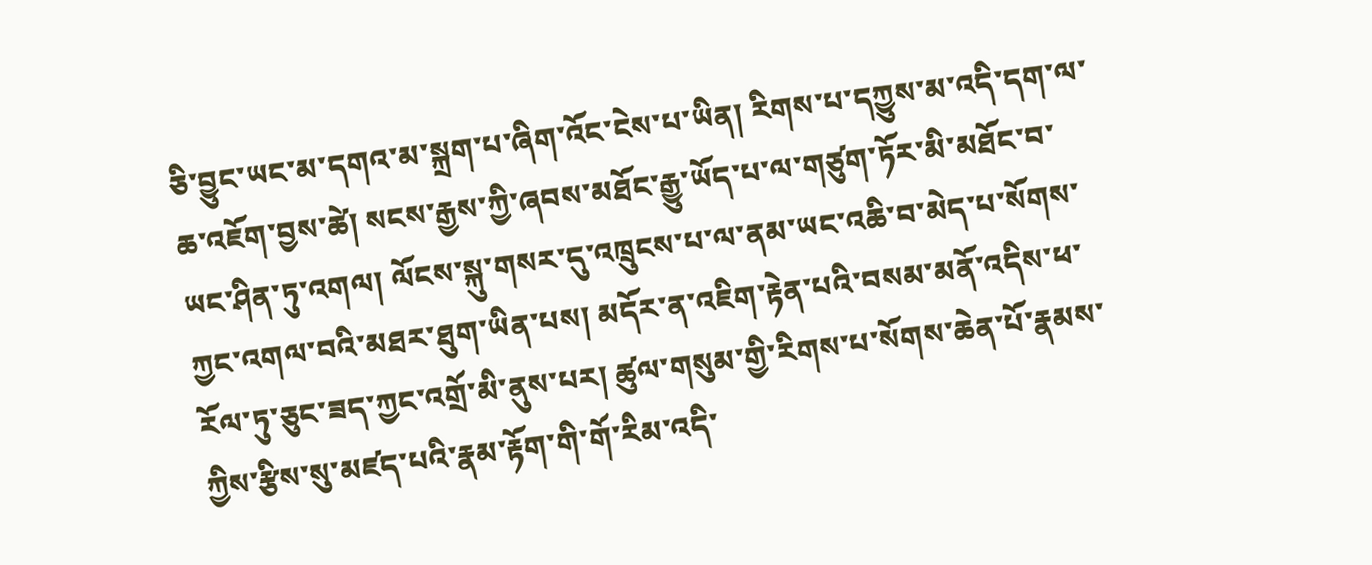ཅི་བྱུང་ཡང་མ་དགའ་མ་སྐྲག་པ་ཞིག་འོང་ངེས་པ་ཡིན། རིགས་པ་དཀྱུས་མ་འདི་དག་ལ་ཆ་འཇོག་བྱས་ཚེ། སངས་རྒྱས་ཀྱི་ཞབས་མཐོང་རྒྱུ་ཡོད་པ་ལ་གཙུག་ཏོར་མི་མཐོང་བ་ཡང་ཤིན་ཏུ་འགལ། ལོངས་སྐུ་གསར་དུ་འཁྲུངས་པ་ལ་ནམ་ཡང་འཆི་བ་མེད་པ་སོགས་ཀྱང་འགལ་བའི་མཐར་ཐུག་ཡིན་པས། མདོར་ན་འཇིག་རྟེན་པའི་བསམ་མནོ་འདིས་ཕ་རོལ་ཏུ་ཅུང་ཟད་ཀྱང་འགྲོ་མི་ནུས་པར། ཚུལ་གསུམ་གྱི་རིགས་པ་སོགས་ཆེན་པོ་རྣམས་ཀྱིས་རྩིས་སུ་མཛད་པའི་རྣམ་རྟོག་གི་གོ་རིམ་འདི་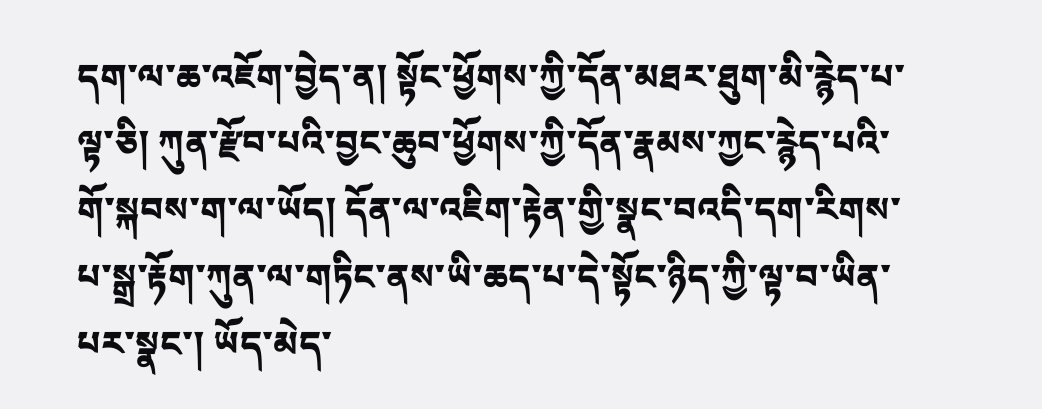དག་ལ་ཆ་འཇོག་བྱེད་ན། སྟོང་ཕྱོགས་ཀྱི་དོན་མཐར་ཐུག་མི་རྙེད་པ་ལྟ་ཅི། ཀུན་རྫོབ་པའི་བྱང་ཆུབ་ཕྱོགས་ཀྱི་དོན་རྣམས་ཀྱང་རྙེད་པའི་གོ་སྐབས་ག་ལ་ཡོད། དོན་ལ་འཇིག་རྟེན་གྱི་སྣང་བའདི་དག་རིགས་པ་སྒྲ་རྟོག་ཀུན་ལ་གཏིང་ནས་ཡི་ཆད་པ་དེ་སྟོང་ཉིད་ཀྱི་ལྟ་བ་ཡིན་པར་སྣང་། ཡོད་མེད་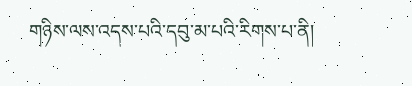གཉིས་ལས་འདས་པའི་དབུ་མ་པའི་རིགས་པ་ནི།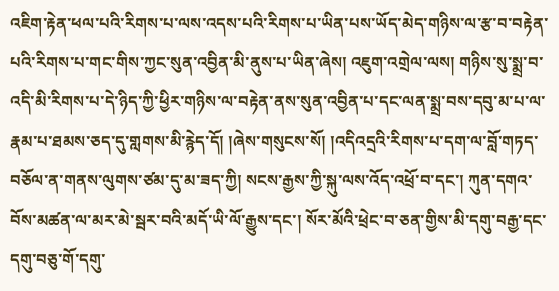འཇིག་རྟེན་ཕལ་པའི་རིགས་པ་ལས་འདས་པའི་རིགས་པ་ཡིན་པས་ཡོད་མེད་གཉིས་ལ་རྩ་བ་བརྟེན་པའི་རིགས་པ་གང་གིས་ཀྱང་སུན་འབྱིན་མི་ནུས་པ་ཡིན་ཞེས། འཇུག་འགྲེལ་ལས། གཉིས་སུ་སྨྲ་བ་འདི་མི་རིགས་པ་དེ་ཉིད་ཀྱི་ཕྱིར་གཉིས་ལ་བརྟེན་ནས་སུན་འབྱིན་པ་དང་ལན་སྨྲ་བས་དབུ་མ་པ་ལ་རྣམ་པ་ཐམས་ཅད་དུ་གླགས་མི་རྙེད་དོ། །ཞེས་གསུངས་སོ། །འདིའདྲའི་རིགས་པ་དག་ལ་བློ་གཏད་བཅོལ་ན་གནས་ལུགས་ཙམ་དུ་མ་ཟད་ཀྱི། སངས་རྒྱས་ཀྱི་སྐུ་ལས་འོད་འཕྲོ་བ་དང་། ཀུན་དགའ་བོས་མཚན་ལ་མར་མེ་སྦར་བའི་མདོ་ཡི་ལོ་རྒྱུས་དང་། སོར་མོའི་ཕྲེང་བ་ཅན་གྱིས་མི་དགུ་བརྒྱ་དང་དགུ་བཅུ་གོ་དགུ་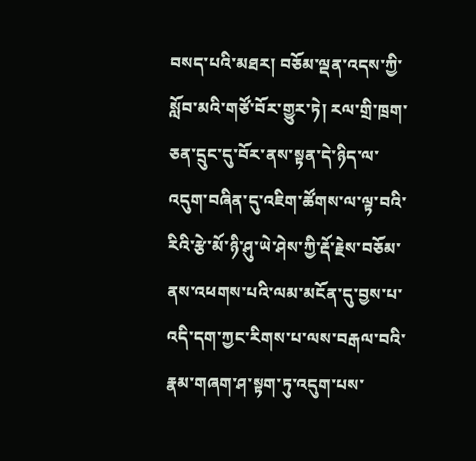བསད་པའི་མཐར། བཅོམ་ལྡན་འདས་ཀྱི་སློབ་མའི་གཙོ་བོར་གྱུར་ཏེ། རལ་གྲི་ཁྲག་ཅན་དྲུང་དུ་བོར་ནས་སྟན་དེ་ཉིད་ལ་འདུག་བཞིན་དུ་འཇིག་ཚོགས་ལ་ལྟ་བའི་རིའི་རྩེ་མོ་ཉི་ཤུ་ཡེ་ཤེས་ཀྱི་རྡོ་རྗེས་བཅོམ་ནས་འཕགས་པའི་ལམ་མངོན་དུ་བྱས་པ་འདི་དག་ཀྱང་རིགས་པ་ལས་བརྒལ་བའི་རྣམ་གཞག་ཤ་སྟག་ཏུ་འདུག་པས་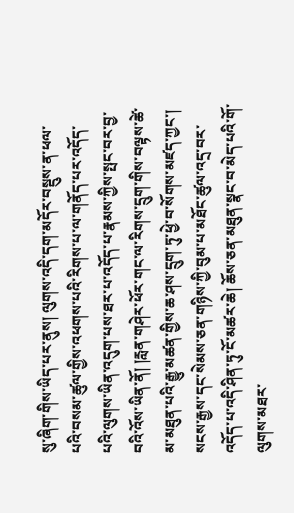སུ་ཞིག་གིས་ཡིད་པར་ནུས། ལུགས་འདི་དག་མདོར་བསྡུས་ན་ཕལ་པའི་བསམ་ཚུལ་གྱིས་འཕགས་པའི་རིགས་པ་ལ་གནོད་པར་འདོད་པའི་ལུགས་ཡིན་འདུག་པས་ཐར་པ་འདོད་པ་རྣམས་ཀྱིས་སྤང་བར་བྱ་བའི་འོས་ཡིན་ནོ། །རླན་གཤེར་ཕོར་གང་ལ་རིགས་དྲུག་གིས་བལྟས་ཚེ་མ་མཐུན་པའི་རྒྱུ་མཚན་གྱིས་ཆ་ཤས་དྲུག་ཏུ་ཕྱེ་བ་སོགས་མཛད་ཀྱང་། སངས་རྒྱས་དང་སེམས་ཅན་གཉིས་ཀྱི་བུམ་པ་མཐོང་ཚུལ་འདྲ་བར་འདོད་པ་འདི་ཤིན་ཏུ་ངོ་མཚར་ཆེ། ཆོས་ཅན་མཐུན་སྣང་བ་མེད་པའི་གོ་ལུགས་མཐར་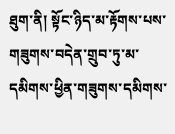ཐུག་ནི། སྟོང་ཉིད་མ་རྟོགས་པས་གཟུགས་བདེན་གྲུབ་ཏུ་མ་དམིགས་ཕྱིན་གཟུགས་དམིགས་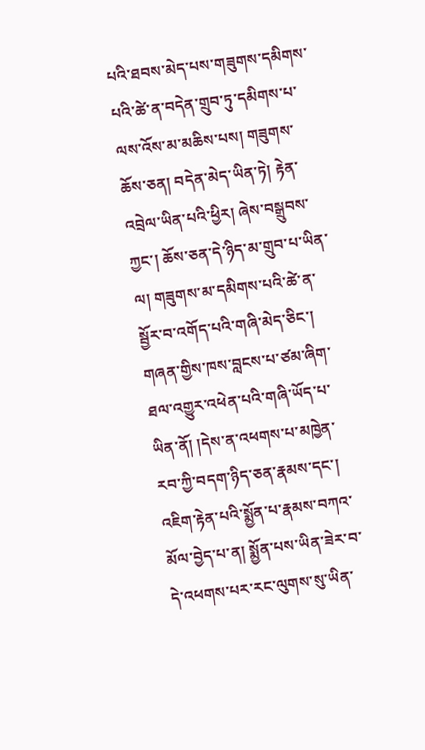པའི་ཐབས་མེད་པས་གཟུགས་དམིགས་པའི་ཚེ་ན་བདེན་གྲུབ་ཏུ་དམིགས་པ་ལས་འོས་མ་མཆིས་པས། གཟུགས་ཆོས་ཅན། བདེན་མེད་ཡིན་ཏེ། རྟེན་འབྲེལ་ཡིན་པའི་ཕྱིར། ཞེས་བསྒྲུབས་ཀྱང་། ཆོས་ཅན་དེ་ཉིད་མ་གྲུབ་པ་ཡིན་ལ། གཟུགས་མ་དམིགས་པའི་ཚེ་ན་སྦྱོར་བ་འགོད་པའི་གཞི་མེད་ཅིང་། གཞན་གྱིས་ཁས་བླངས་པ་ཙམ་ཞིག་ཐལ་འགྱུར་འཕེན་པའི་གཞི་ཡོད་པ་ཡིན་ནོ། །དེས་ན་འཕགས་པ་མཁྱེན་རབ་ཀྱི་བདག་ཉིད་ཅན་རྣམས་དང་། འཇིག་རྟེན་པའི་སྨྱོན་པ་རྣམས་བཀའ་མོལ་བྱེད་པ་ན། སྨྱོན་པས་ཡིན་ཟེར་བ་དེ་འཕགས་པར་རང་ལུགས་སུ་ཡིན་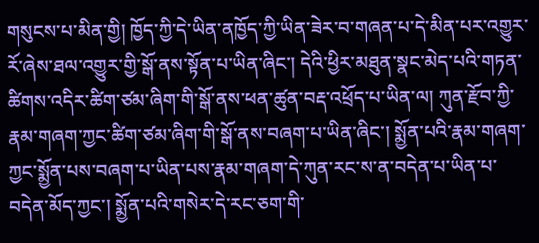གསུངས་པ་མིན་གྱི། ཁྱོད་ཀྱི་དེ་ཡིན་ནཁྱོད་ཀྱི་ཡིན་ཟེར་བ་གཞན་པ་དེ་མིན་པར་འགྱུར་རོ་ཞེས་ཐལ་འགྱུར་གྱི་སྒོ་ནས་སྟོན་པ་ཡིན་ཞིང་། དེའི་ཕྱིར་མཐུན་སྣང་མེད་པའི་གཏན་ཚིགས་འདིར་ཚིག་ཙམ་ཞིག་གི་སྒོ་ནས་ཕན་ཚུན་བརྡ་འཕྲོད་པ་ཡིན་ལ། ཀུན་རྫོབ་ཀྱི་རྣམ་གཞག་ཀྱང་ཚིག་ཙམ་ཞིག་གི་སྒོ་ནས་བཞག་པ་ཡིན་ཞིང་། སྨྱོན་པའི་རྣམ་གཞག་ཀྱང་སྨྱོན་པས་བཞག་པ་ཡིན་པས་རྣམ་གཞག་དེ་ཀུན་རང་ས་ན་བདེན་པ་ཡིན་པ་བདེན་མོད་ཀྱང་། སྨྱོན་པའི་གསེར་དེ་རང་ཅག་གི་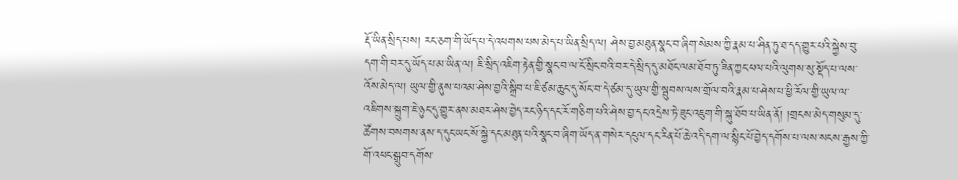རྡོ་ཡིན་སྲིད་པས། རང་ཅག་གི་ཡོད་པ་དེ་འཕགས་པས་མེད་པ་ཡིན་སྲིད་ལ། ཤེས་བྱ་མཐུན་སྣང་བ་ཞིག་སེམས་ཀྱི་རྣམ་པ་ཤིན་ཏུ་ཐ་དད་གྱུར་པའི་སྐྱེས་བུ་དག་གི་བར་དུ་ཡོད་པ་མ་ཡིན་ལ། ཇི་སྲིད་འཇིག་རྟེན་གྱི་སྣང་བ་ལ་ངོ་སྲིང་བའི་བར་དེ་སྲིད་དུ་མཐོང་ལམ་ཐོབ་ཏུ་ཟིན་ཀྱང་ཕལ་པའི་ལུགས་སུ་སྡོད་པ་ལས་འོས་མེད་ལ། ཡུལ་གྱི་ནུས་པའམ་ཤེས་བྱའི་སྒྲིབ་པ་ཇི་ཙམ་ཆུང་དུ་སོང་བ་དེ་ཙམ་དུ་ཡུལ་གྱི་སྦུབས་ལས་གྲོལ་བའི་རྣམ་པ་ཤེས་པ་ཕྱི་རོལ་གྱི་ཡུལ་ལ་འཇིགས་སྐྲུག་ཇེ་ཉུང་དུ་གྱུར་ནས་མཐར་ཤེས་བྱེད་རང་ཉིད་དང་རོ་གཅིག་པའི་ཤེས་བྱ་དང་འདྲེས་ཏེ་ཟུང་འཇུག་གི་སྐུ་ཐོབ་པ་ཡིན་ནོ། །གྲངས་མེད་གསུམ་དུ་ཚོགས་བསགས་ནས་ད་དུང་ཡང་སོ་སྐྱེ་དང་མཐུན་པའི་སྣང་བ་ཞིག་ཡོད་ན་གསེར་དངུལ་དང་རིན་པོ་ཆེ་འདི་དག་ལ་སྙིང་པོ་བྱེད་དགོས་པ་ལས་སངས་རྒྱས་ཀྱི་གོ་འཕང་སྒྲུབ་དགོས་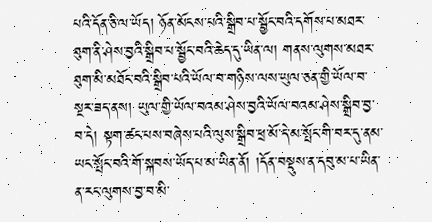པའི་དོན་ཅི་ལ་ཡོད། ཉོན་མོངས་པའི་སྒྲིབ་པ་སྦྱོང་བའི་དགོས་པ་མཐར་ཐུག་ནི་ཤེས་བྱའི་སྒྲིབ་པ་སྦྱོང་བའི་ཆེད་དུ་ཡིན་ལ། གནས་ལུགས་མཐར་ཐུག་མི་མཐོང་བའི་སྒྲིབ་པའི་ཡོལ་བ་གཉིས་ལས་ཡུལ་ཅན་གྱི་ཡོལ་བ་སྔར་ཟད་ནས། ཡུལ་གྱི་ཡོལ་བའམ་ཤེས་བྱའི་ཡོལ་བའམ་ཤེས་སྒྲིབ་བྱ་བ་དེ། སྟག་ཚང་པས་བཞེས་པའི་ལུས་སྒྲིབ་ཕྲ་མོ་དེ་མ་སྤོང་གི་བར་དུ་ནམ་ཡང་སྤོང་བའི་གོ་སྐབས་ཡོད་པ་མ་ཡིན་ནོ། །དོན་བསྡུས་ན་དབུ་མ་པ་ཡིན་ན་རང་ལུགས་བྱ་བ་མི་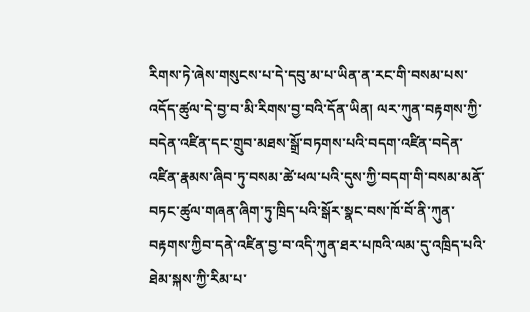རིགས་ཏེ་ཞེས་གསུངས་པ་དེ་དབུ་མ་པ་ཡིན་ན་རང་གི་བསམ་པས་འདོད་ཚུལ་དེ་བྱ་བ་མི་རིགས་བྱ་བའི་དོན་ཡིན། ལར་ཀུན་བརྟགས་ཀྱི་བདེན་འཛིན་དང་གྲུབ་མཐས་སྒྲོ་བཏགས་པའི་བདག་འཛིན་བདེན་འཛིན་རྣམས་ཞིབ་ཏུ་བསམ་ཚེ་ཕལ་པའི་དུས་ཀྱི་བདག་གི་བསམ་མནོ་བཏང་ཚུལ་གཞན་ཞིག་ཏུ་ཁྲིད་པའི་སྒོར་སྣང་བས་ཁོ་བོ་ནི་ཀུན་བརྟགས་ཀྱིབ་དནེ་འཛིན་བྱ་བ་འདི་ཀུན་ཐར་པཁའི་ལམ་དུ་འཁྲིད་པའི་ཐེམ་སྐས་ཀྱི་རིམ་པ་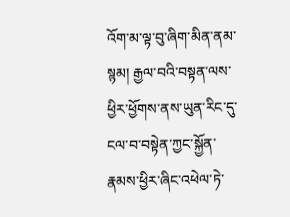འོག་མ་ལྟ་བུ་ཞིག་མིན་ནམ་སྙམ། རྒྱལ་བའི་བསྟན་ལས་ཕྱིར་ཕྱོགས་ནས་ཡུན་རིང་དུ་ངལ་བ་བསྟེན་ཀྱང་སྐྱོན་རྣམས་ཕྱིར་ཞིང་འཕེལ་ཏེ་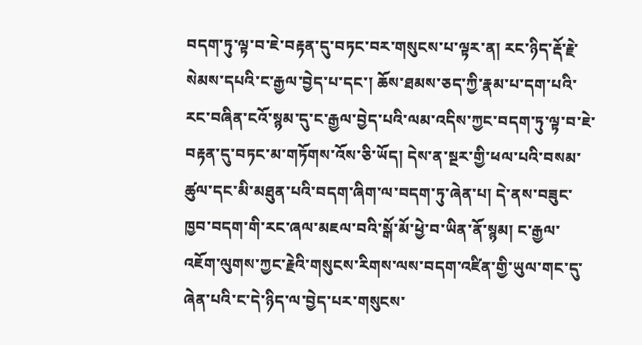བདག་ཏུ་ལྟ་བ་ཇེ་བརྟན་དུ་བཏང་བར་གསུངས་པ་ལྟར་ན། རང་ཉིད་རྡོ་རྗེ་སེམས་དཔའི་ང་རྒྱལ་བྱེད་པ་དང་། ཆོས་ཐམས་ཅད་ཀྱི་རྣམ་པ་དག་པའི་རང་བཞིན་ངའོ་སྙམ་དུ་ང་རྒྱལ་བྱེད་པའི་ལམ་འདིས་ཀྱང་བདག་ཏུ་ལྟ་བ་ཇེ་བརྟན་དུ་བཏང་མ་གཏོགས་འོས་ཅི་ཡོད། དེས་ན་སྔར་གྱི་ཕལ་པའི་བསམ་ཚུལ་དང་མི་མཐུན་པའི་བདག་ཞིག་ལ་བདག་ཏུ་ཞེན་པ། དེ་ནས་བཟུང་ཁྱབ་བདག་གི་རང་ཞལ་མཇལ་བའི་སྒོ་མོ་ཕྱེ་བ་ཡིན་ནོ་སྙམ། ང་རྒྱལ་འཇོག་ལུགས་ཀྱང་རྗེའི་གསུངས་རིགས་ལས་བདག་འཛིན་གྱི་ཡུལ་གང་དུ་ཞེན་པའི་ང་དེ་ཉིད་ལ་བྱེད་པར་གསུངས་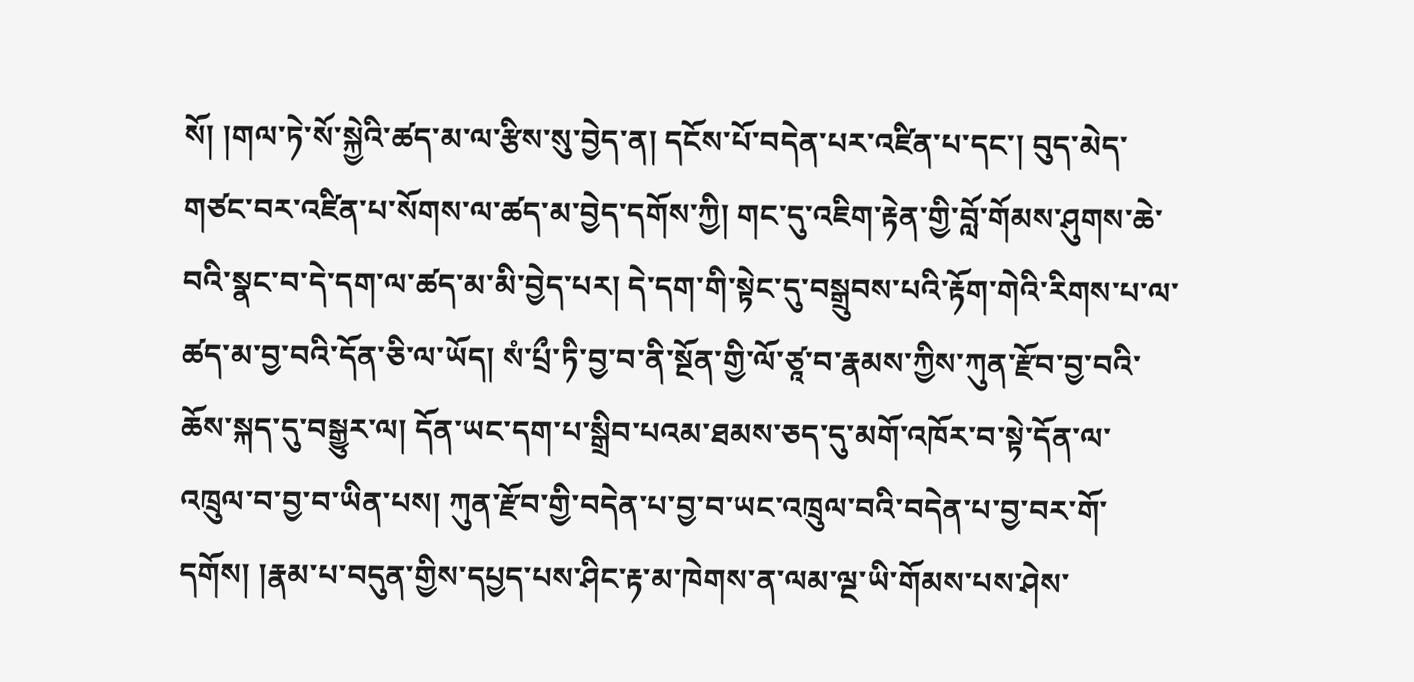སོ། །གལ་ཏེ་སོ་སྐྱེའི་ཚད་མ་ལ་རྩིས་སུ་བྱེད་ན། དངོས་པོ་བདེན་པར་འཛིན་པ་དང་། བུད་མེད་གཙང་བར་འཛིན་པ་སོགས་ལ་ཚད་མ་བྱེད་དགོས་ཀྱི། གང་དུ་འཇིག་རྟེན་གྱི་བློ་གོམས་ཤུགས་ཆེ་བའི་སྣང་བ་དེ་དག་ལ་ཚད་མ་མི་བྱེད་པར། དེ་དག་གི་སྟེང་དུ་བསྒྲུབས་པའི་རྟོག་གེའི་རིགས་པ་ལ་ཚད་མ་བྱ་བའི་དོན་ཅི་ལ་ཡོད། སཾ་པྲྀ་ཏི་བྱ་བ་ནི་སྔོན་གྱི་ལོ་ཙཱ་བ་རྣམས་ཀྱིས་ཀུན་རྫོབ་བྱ་བའི་ཆོས་སྐད་དུ་བསྒྱུར་ལ། དོན་ཡང་དག་པ་སྒྲིབ་པའམ་ཐམས་ཅད་དུ་མགོ་འཁོར་བ་སྟེ་དོན་ལ་འཁྲུལ་བ་བྱ་བ་ཡིན་པས། ཀུན་རྫོབ་གྱི་བདེན་པ་བྱ་བ་ཡང་འཁྲུལ་བའི་བདེན་པ་བྱ་བར་གོ་དགོས། །རྣམ་པ་བདུན་གྱིས་དཔྱད་པས་ཤིང་རྟ་མ་ཁེགས་ན་ལམ་ལྔ་ཡི་གོམས་པས་ཤེས་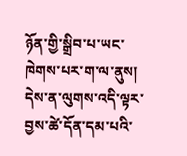ཉོན་གྱི་སྒྲིབ་པ་ཡང་ཁེགས་པར་ག་ལ་ནུས། དེས་ན་ལུགས་འདི་ལྟར་བྱས་ཚེ་དོན་དམ་པའི་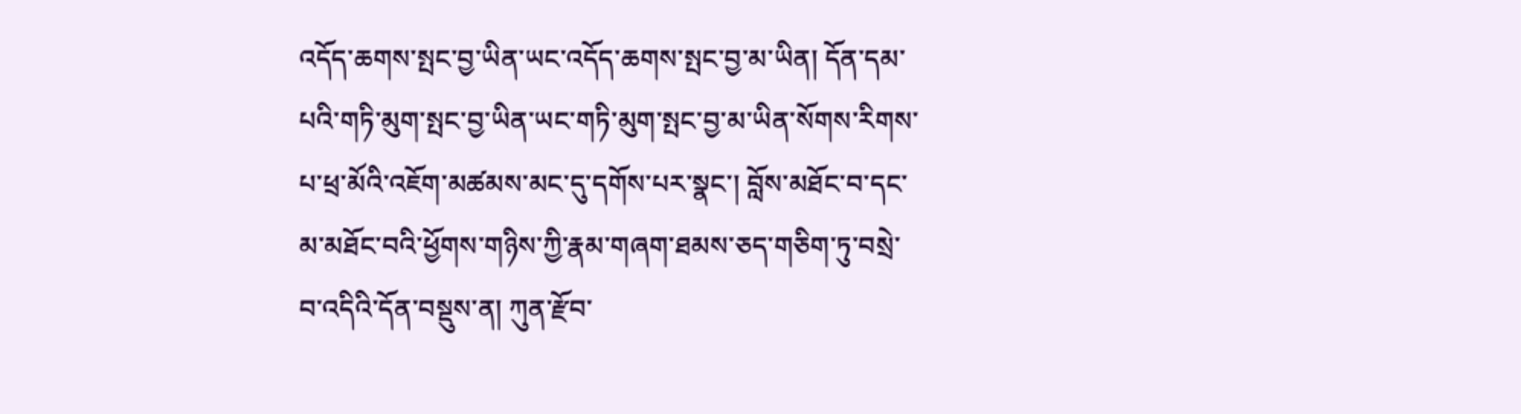འདོད་ཆགས་སྤང་བྱ་ཡིན་ཡང་འདོད་ཆགས་སྤང་བྱ་མ་ཡིན། དོན་དམ་པའི་གཏི་མུག་སྤང་བྱ་ཡིན་ཡང་གཏི་མུག་སྤང་བྱ་མ་ཡིན་སོགས་རིགས་པ་ཕྲ་མོའི་འཇོག་མཚམས་མང་དུ་དགོས་པར་སྣང་། བློས་མཐོང་བ་དང་མ་མཐོང་བའི་ཕྱོགས་གཉིས་ཀྱི་རྣམ་གཞག་ཐམས་ཅད་གཅིག་ཏུ་བསྲེ་བ་འདིའི་དོན་བསྡུས་ན། ཀུན་རྫོབ་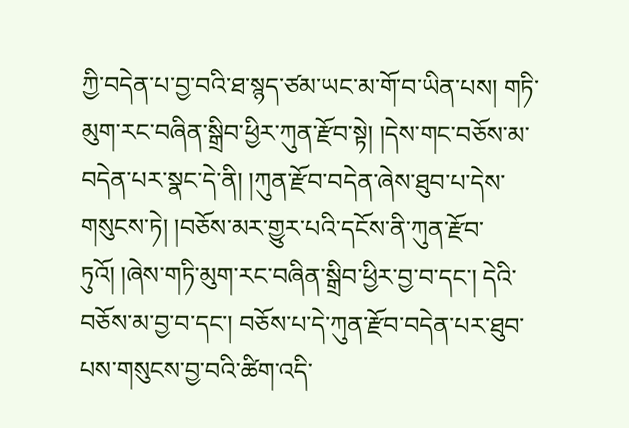ཀྱི་བདེན་པ་བྱ་བའི་ཐ་སྙད་ཙམ་ཡང་མ་གོ་བ་ཡིན་པས། གཏི་མུག་རང་བཞིན་སྒྲིབ་ཕྱིར་ཀུན་རྫོབ་སྟེ། །དེས་གང་བཅོས་མ་བདེན་པར་སྣང་དེ་ནི། །ཀུན་རྫོབ་བདེན་ཞེས་ཐུབ་པ་དེས་གསུངས་ཏེ། །བཅོས་མར་གྱུར་པའི་དངོས་ནི་ཀུན་རྫོབ་ཏུའོ། །ཞེས་གཏི་མུག་རང་བཞིན་སྒྲིབ་ཕྱིར་བྱ་བ་དང་། དེའི་བཅོས་མ་བྱ་བ་དང་། བཅོས་པ་དེ་ཀུན་རྫོབ་བདེན་པར་ཐུབ་པས་གསུངས་བྱ་བའི་ཚིག་འདི་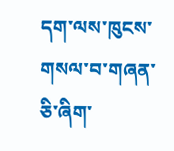དག་ལས་ཁུངས་གསལ་བ་གཞན་ཅི་ཞིག་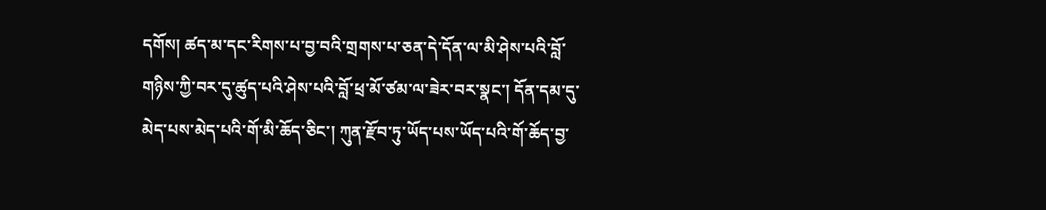དགོས། ཚད་མ་དང་རིགས་པ་བྱ་བའི་གྲགས་པ་ཅན་དེ་དོན་ལ་མི་ཤེས་པའི་བློ་གཉིས་ཀྱི་བར་དུ་ཚུད་པའི་ཤེས་པའི་བློ་ཕྲ་མོ་ཙམ་ལ་ཟེར་བར་སྣང་། དོན་དམ་དུ་མེད་པས་མེད་པའི་གོ་མི་ཆོད་ཅིང་། ཀུན་རྫོབ་ཏུ་ཡོད་པས་ཡོད་པའི་གོ་ཆོད་བྱ་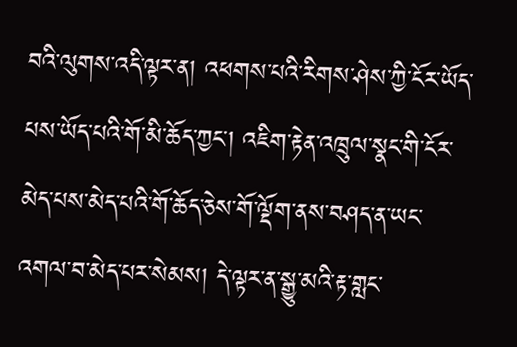བའི་ལུགས་འདི་ལྟར་ན། འཕགས་པའི་རིགས་ཤེས་ཀྱི་ངོར་ཡོད་པས་ཡོད་པའི་གོ་མི་ཆོད་ཀྱང་། འཇིག་རྟེན་འཁྲུལ་སྣང་གི་ངོར་མེད་པས་མེད་པའི་གོ་ཆོད་ཅེས་གོ་ལྡོག་ནས་བཤད་ན་ཡང་འགལ་བ་མེད་པར་སེམས། དེ་ལྟར་ན་སྒྱུ་མའི་རྟ་གླང་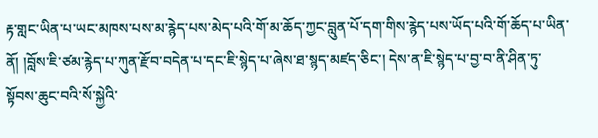རྟ་གླང་ཡིན་པ་ཡང་མཁས་པས་མ་རྙེད་པས་མེད་པའི་གོ་མ་ཆོད་ཀྱང་བླུན་པོ་དག་གིས་རྙེད་པས་ཡོད་པའི་གོ་ཆོད་པ་ཡིན་ནོ། །བློས་ཇི་ཙམ་རྙེད་པ་ཀུན་རྫོབ་བདེན་པ་དང་ཇི་སྙེད་པ་ཞེས་ཐ་སྙད་མཛད་ཅིང་། དེས་ན་ཇི་སྙེད་པ་བྱ་བ་ནི་ཤིན་ཏུ་སྟོབས་ཆུང་བའི་སོ་སྐྱེའི་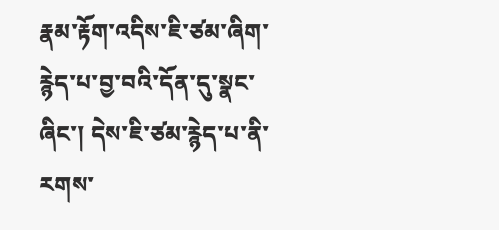རྣམ་རྟོག་འདིས་ཇི་ཙམ་ཞིག་རྙེད་པ་བྱ་བའི་དོན་དུ་སྣང་ཞིང་། དེས་ཇི་ཙམ་རྙེད་པ་ནི་རགས་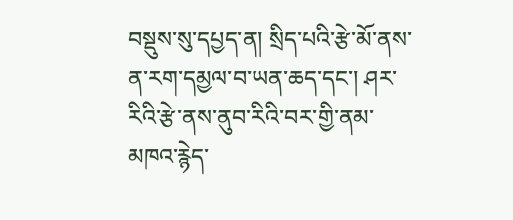བསྡུས་སུ་དཔྱད་ན། སྲིད་པའི་རྩེ་མོ་ནས་ན་རག་དམྱལ་བ་ཡན་ཆད་དང་། ཤར་རིའི་རྩེ་ནས་ནུབ་རིའི་བར་གྱི་ནམ་མཁའ་རྙེད་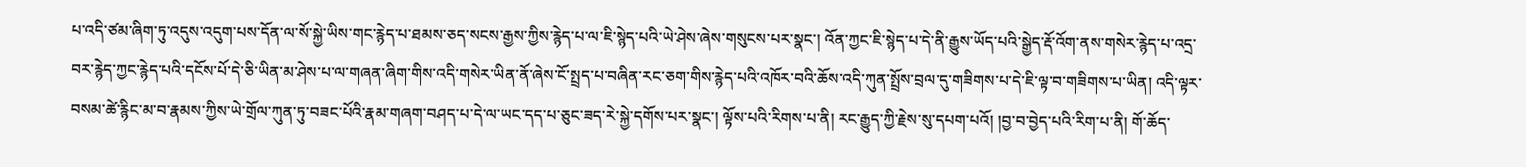པ་འདི་ཙམ་ཞིག་ཏུ་འདུས་འདུག་པས་དོན་ལ་སོ་སྐྱེ་ཡིས་གང་རྙེད་པ་ཐམས་ཅད་སངས་རྒྱས་ཀྱིས་རྙེད་པ་ལ་ཇི་སྙེད་པའི་ཡེ་ཤེས་ཞེས་གསུངས་པར་སྣང་། འོན་ཀྱང་ཇི་སྙེད་པ་དེ་ནི་རྒྱུས་ཡོད་པའི་སྒྱེད་རྡོ་འོག་ནས་གསེར་རྙེད་པ་འདྲ་བར་རྙེད་ཀྱང་རྙེད་པའི་དངོས་པོ་དེ་ཅི་ཡིན་མ་ཤེས་པ་ལ་གཞན་ཞིག་གིས་འདི་གསེར་ཡིན་ནོ་ཞེས་ངོ་སྤྲད་པ་བཞིན་རང་ཅག་གིས་རྙེད་པའི་འཁོར་བའི་ཆོས་འདི་ཀུན་སྤྲོས་བྲལ་དུ་གཟིགས་པ་དེ་ཇི་ལྟ་བ་གཟིགས་པ་ཡིན། འདི་ལྟར་བསམ་ཚེ་རྙིང་མ་བ་རྣམས་ཀྱིས་ཡེ་གྲོལ་ཀུན་ཏུ་བཟང་པོའི་རྣམ་གཞག་བཤད་པ་དེ་ལ་ཡང་དད་པ་ཅུང་ཟད་རེ་སྐྱེ་དགོས་པར་སྣང་། ལྟོས་པའི་རིགས་པ་ནི། རང་རྒྱུད་ཀྱི་རྗེས་སུ་དཔག་པའོ། །བྱ་བ་བྱེད་པའི་རིག་པ་ནི། གོ་ཆོད་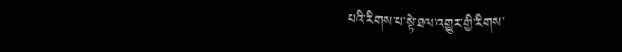པའི་རིགས་པ་སྟེ་ཐལ་འགྱུར་གྱི་རིགས་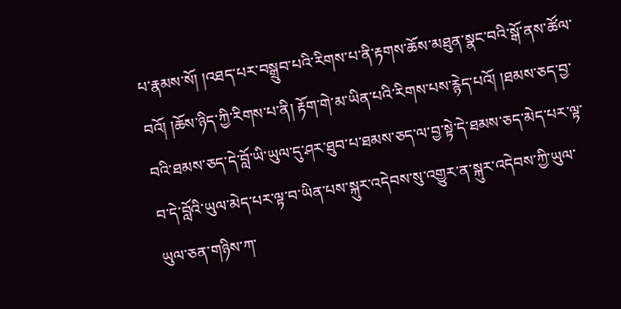པ་རྣམས་སོ། །འཐད་པར་བསྒྲུབ་པའི་རིགས་པ་ནི་རྟགས་ཆོས་མཐུན་སྣང་བའི་སྒོ་ནས་ཚོལ་བའོ། །ཆོས་ཉིད་ཀྱི་རིགས་པ་ནི། རྟོག་གེ་མ་ཡིན་པའི་རིགས་པས་རྙེད་པའོ། །ཐམས་ཅད་བྱ་བའི་ཐམས་ཅད་དེ་བློ་ཡི་ཡུལ་དུ་ཤར་ཐུབ་པ་ཐམས་ཅད་ལ་བྱ་སྟེ་དེ་ཐམས་ཅད་མེད་པར་ལྟ་བ་དེ་བློའི་ཡུལ་མེད་པར་ལྟ་བ་ཡིན་པས་སྐུར་འདེབས་སུ་འགྱུར་ན་སྐུར་འདེབས་ཀྱི་ཡུལ་ཡུལ་ཅན་གཉིས་ཀ་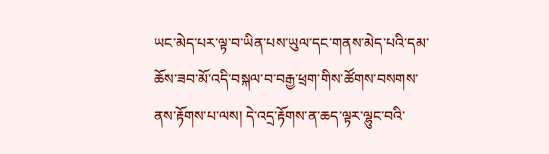ཡང་མེད་པར་ལྟ་བ་ཡིན་པས་ཡུལ་དང་གནས་མེད་པའི་དམ་ཆོས་ཟབ་མོ་འདི་བསྐལ་བ་བརྒྱ་ཕྲག་གིས་ཚོགས་བསགས་ནས་རྟོགས་པ་ལས། དེ་འདྲ་རྟོགས་ན་ཆད་ལྟར་ལྷུང་བའི་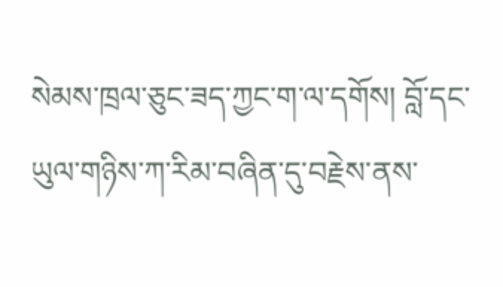སེམས་ཁྲལ་ཅུང་ཟད་ཀྱང་ག་ལ་དགོས། བློ་དང་ཡུལ་གཉིས་ཀ་རིམ་བཞིན་དུ་བརྗེས་ནས་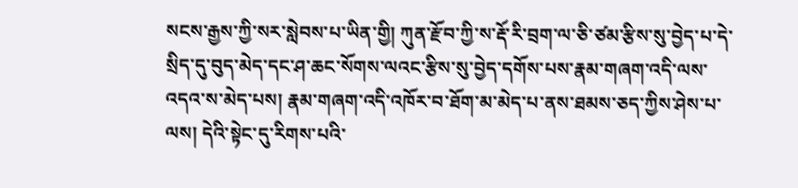སངས་རྒྱས་ཀྱི་སར་སླེབས་པ་ཡིན་གྱི། ཀུན་རྫོབ་ཀྱི་ས་རྡོ་རི་བྲག་ལ་ཅི་ཙམ་རྩིས་སུ་བྱེད་པ་དེ་སྲིད་དུ་བུད་མེད་དང་ཤ་ཆང་སོགས་ལའང་རྩིས་སུ་བྱེད་དགོས་པས་རྣམ་གཞག་འདི་ལས་འདའ་ས་མེད་པས། རྣམ་གཞག་འདི་འཁོར་བ་ཐོག་མ་མེད་པ་ནས་ཐམས་ཅད་ཀྱིས་ཤེས་པ་ལས། དེའི་སྟེང་དུ་རིགས་པའི་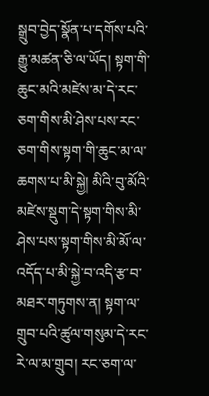སྒྲུབ་བྱེད་སྣོན་པ་དགོས་པའི་རྒྱུ་མཚན་ཅི་ལ་ཡོད། སྟག་གི་ཆུང་མའི་མཛེས་མ་དེ་རང་ཅག་གིས་མི་ཤེས་པས་རང་ཅག་གིས་སྟག་གི་ཆུང་མ་ལ་ཆགས་པ་མི་སྐྱེ། མིའི་བུ་མོའི་མཛེས་སྡུག་དེ་སྟག་གིས་མི་ཤེས་པས་སྟག་གིས་མི་མོ་ལ་འདོད་པ་མི་སྐྱེ་བ་འདི་རྩ་བ་མཐར་གཏུགས་ན། སྟག་ལ་གྲུབ་པའི་ཚུལ་གསུམ་དེ་རང་རེ་ལ་མ་གྲུབ། རང་ཅག་ལ་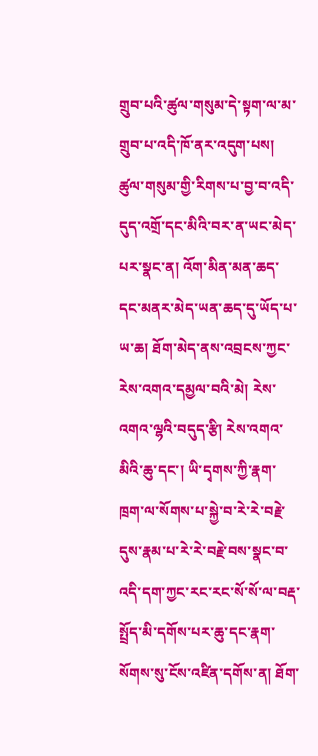གྲུབ་པའི་ཚུལ་གསུམ་དེ་སྟག་ལ་མ་གྲུབ་པ་འདི་ཁོ་ནར་འདུག་པས། ཚུལ་གསུམ་གྱི་རིགས་པ་བྱ་བ་འདི་དུད་འགྲོ་དང་མིའི་བར་ན་ཡང་མེད་པར་སྣང་ན། འོག་མིན་མན་ཆད་དང་མནར་མེད་ཡན་ཆད་དུ་ཡོད་པ་ཡ་ཆ། ཐོག་མེད་ནས་འབྲངས་ཀྱང་རེས་འགའ་དམྱལ་བའི་མེ། རེས་འགའ་ལྷའི་བདུད་རྩི། རེས་འགའ་མིའི་ཆུ་དང་། ཡི་དྭགས་ཀྱི་རྣག་ཁྲག་ལ་སོགས་པ་སྐྱེ་བ་རེ་རེ་བརྗེ་དུས་རྣམ་པ་རེ་རེ་བརྗེ་བས་སྣང་བ་འདི་དག་ཀྱང་རང་རང་སོ་སོ་ལ་བརྡ་སྤྲོད་མི་དགོས་པར་ཆུ་དང་རྣག་སོགས་སུ་ངོས་འཛིན་དགོས་ན། ཐོག་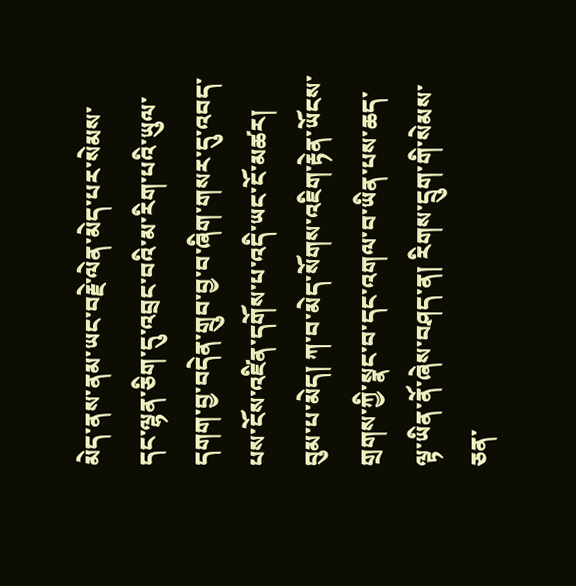མེད་ནས་ནམ་ཡང་བརྗེ་ལེན་མེད་པར་སེམས་དང་ལྷན་ཅིག་དུ་འབྲང་བའི་མ་རིག་པའི་ཡུལ་དགག་བྱ་བདེན་གྲུབ་བྱ་བ་ཞིག་གསར་དུ་འབད་པས་ངོས་འཛིན་དགོས་པ་འདི་ཡང་ངོ་མཚར། བུམ་པ་མེད། ཀ་བ་མེད་སོགས་འཇིག་རྟེན་ཡོངས་གྲགས་ཀྱི་སྣང་བ་དང་འགལ་བ་ཡིན་པས་ཆད་ལྟ་ཡིན་ནོ་ཞེས་བཤད་ན། རིགས་དྲུག་གི་སེམས་ཅན་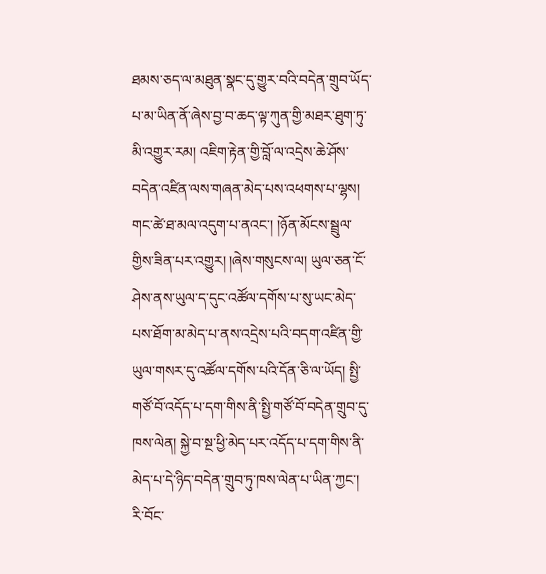ཐམས་ཅད་ལ་མཐུན་སྣང་དུ་གྱུར་བའི་བདེན་གྲུབ་ཡོད་པ་མ་ཡིན་ནོ་ཞེས་བྱ་བ་ཆད་ལྟ་ཀུན་གྱི་མཐར་ཐུག་ཏུ་མི་འགྱུར་རམ། འཇིག་རྟེན་གྱི་བློ་ལ་འདྲེས་ཆེ་ཤོས་བདེན་འཛིན་ལས་གཞན་མེད་པས་འཕགས་པ་ལྷས། གང་ཚེ་ཐ་མལ་འདུག་པ་ནའང་། །ཉོན་མོངས་སྦྲུལ་གྱིས་ཟིན་པར་འགྱུར། །ཞེས་གསུངས་ལ། ཡུལ་ཅན་ངོ་ཤེས་ནས་ཡུལ་ད་དུང་འཚོལ་དགོས་པ་སུ་ཡང་མེད་པས་ཐོག་མ་མེད་པ་ནས་འདྲེས་པའི་བདག་འཛིན་གྱི་ཡུལ་གསར་དུ་འཚོལ་དགོས་པའི་དོན་ཅི་ལ་ཡོད། སྤྱི་གཙོ་བོ་འདོད་པ་དག་གིས་ནི་སྤྱི་གཙོ་བོ་བདེན་གྲུབ་དུ་ཁས་ལེན། སྐྱེ་བ་སྔ་ཕྱི་མེད་པར་འདོད་པ་དག་གིས་ནི་མེད་པ་དེ་ཉིད་བདེན་གྲུབ་ཏུ་ཁས་ལེན་པ་ཡིན་ཀྱང་། རི་བོང་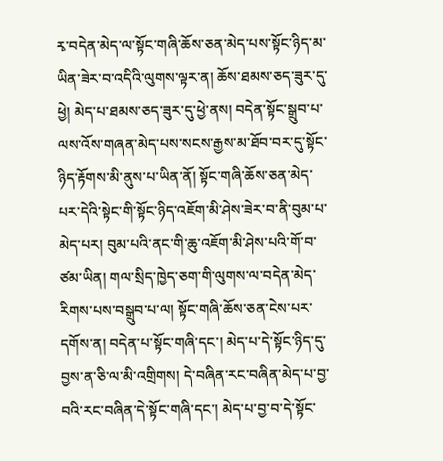རྭ་བདེན་མེད་ལ་སྟོང་གཞི་ཆོས་ཅན་མེད་པས་སྟོང་ཉིད་མ་ཡིན་ཟེར་བ་འདིའི་ལུགས་ལྟར་ན། ཆོས་ཐམས་ཅད་ཟུར་དུ་ཕྱེ། མེད་པ་ཐམས་ཅད་ཟུར་དུ་ཕྱེ་ནས། བདེན་སྟོང་སྒྲུབ་པ་ལས་འོས་གཞན་མེད་པས་སངས་རྒྱས་མ་ཐོབ་བར་དུ་སྟོང་ཉིད་རྟོགས་མི་ནུས་པ་ཡིན་ནོ། སྟོང་གཞི་ཆོས་ཅན་མེད་པར་དེའི་སྟེང་གི་སྟོང་ཉིད་འཇོག་མི་ཤེས་ཟེར་བ་ནི་བུམ་པ་མེད་པར། བུམ་པའི་ནང་གི་ཆུ་འཇོག་མི་ཤེས་པའི་གོ་བ་ཙམ་ཡིན། གལ་སྲིད་ཁྱེད་ཅག་གི་ལུགས་ལ་བདེན་མེད་རིགས་པས་བསྒྲུབ་པ་ལ། སྟོང་གཞི་ཆོས་ཅན་ངེས་པར་དགོས་ན། བདེན་པ་སྟོང་གཞི་དང་། མེད་པ་དེ་སྟོང་ཉིད་དུ་བྱས་ན་ཅི་ལ་མི་འགྲིགས། དེ་བཞིན་རང་བཞིན་མེད་པ་བྱ་བའི་རང་བཞིན་དེ་སྟོང་གཞི་དང་། མེད་པ་བྱ་བ་དེ་སྟོང་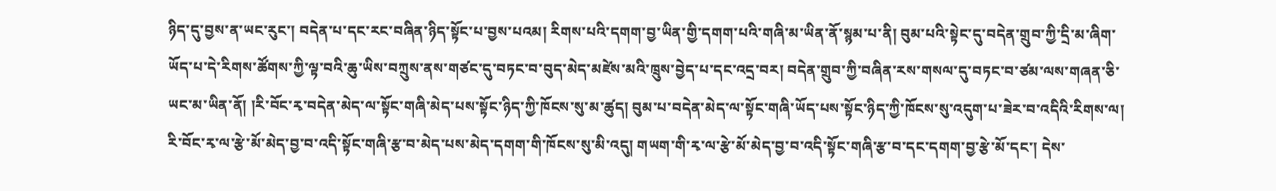ཉིད་དུ་བྱས་ན་ཡང་རུང་། བདེན་པ་དང་རང་བཞིན་ཉིད་སྟོང་པ་བྱས་པའམ། རིགས་པའི་དགག་བྱ་ཡིན་གྱི་དགག་པའི་གཞི་མ་ཡིན་ནོ་སྙམ་པ་ནི། བུམ་པའི་སྟེང་དུ་བདེན་གྲུབ་ཀྱི་དྲི་མ་ཞིག་ཡོད་པ་དེ་རིགས་ཚོགས་ཀྱི་ལྟ་བའི་ཆུ་ཡིས་བཀྲུས་ནས་གཙང་དུ་བཏང་བ་བུད་མེད་མཛེས་མའི་ཁྲུས་བྱེད་པ་དང་འདྲ་བར། བདེན་གྲུབ་ཀྱི་བཞིན་རས་གསལ་དུ་བཏང་བ་ཙམ་ལས་གཞན་ཅི་ཡང་མ་ཡིན་ནོ། །རི་བོང་རྭ་བདེན་མེད་ལ་སྟོང་གཞི་མེད་པས་སྟོང་ཉིད་ཀྱི་ཁོངས་སུ་མ་ཚུད། བུམ་པ་བདེན་མེད་ལ་སྟོང་གཞི་ཡོད་པས་སྟོང་ཉིད་ཀྱི་ཁོངས་སུ་འདུག་པ་ཟེར་བ་འདིའི་རིགས་ལ། རི་བོང་རྭ་ལ་རྩེ་མོ་མེད་བྱ་བ་འདི་སྟོང་གཞི་རྩ་བ་མེད་པས་མེད་དགག་གི་ཁོངས་སུ་མི་འདུ། གཡག་གི་རྭ་ལ་རྩེ་མོ་མེད་བྱ་བ་འདི་སྟོང་གཞི་རྩ་བ་དང་དགག་བྱ་རྩེ་མོ་དང་། དེས་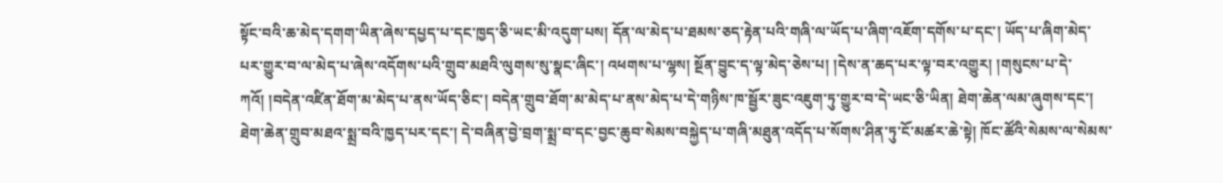སྟོང་བའི་ཆ་མེད་དགག་ཡིན་ཞེས་དཔྱད་པ་དང་ཁྱད་ཅི་ཡང་མི་འདུག་པས། དོན་ལ་མེད་པ་ཐམས་ཅད་རྟེན་པའི་གཞི་ལ་ཡོད་པ་ཞིག་འཇོག་དགོས་པ་དང་། ཡོད་པ་ཞིག་མེད་པར་གྱུར་བ་ལ་མེད་པ་ཞེས་འདོགས་པའི་གྲུབ་མཐའི་ལུགས་སུ་སྣང་ཞིང་། འཕགས་པ་ལྷས། སྔོན་བྱུང་ད་ལྟ་མེད་ཅེས་པ། །དེས་ན་ཆད་པར་ལྟ་བར་འགྱུར། །གསུངས་པ་དེ་ཀའོ། །བདེན་འཛིན་ཐོག་མ་མེད་པ་ནས་ཡོད་ཅིང་། བདེན་གྲུབ་ཐོག་མ་མེད་པ་ནས་མེད་པ་དེ་གཉིས་ཁ་སྦྱོར་ཟུང་འཇུག་ཏུ་གྱུར་བ་དེ་ཡང་ཅི་ཡིན། ཐེག་ཆེན་ལམ་ཞུགས་དང་། ཐེག་ཆེན་གྲུབ་མཐའ་སྨྲ་བའི་ཁྱད་པར་དང་། དེ་བཞིན་བྱེ་བྲག་སྨྲ་བ་དང་བྱང་ཆུབ་སེམས་བསྐྱེད་པ་གཞི་མཐུན་འདོད་པ་སོགས་ཤིན་ཏུ་ངོ་མཚར་ཆེ་སྟེ། ཁོང་ཚོའི་སེམས་ལ་སེམས་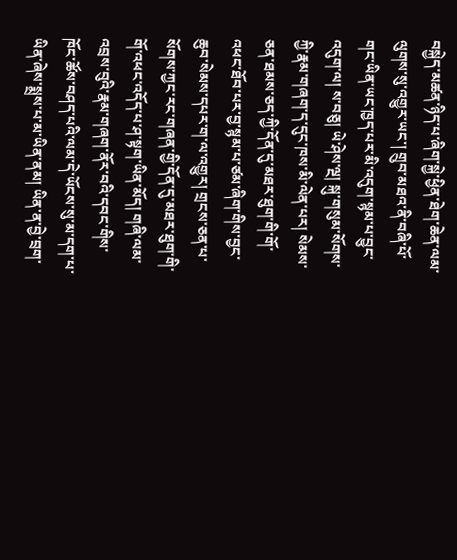བསྐྱེད་མཚན་ཉིད་པ་ཞིག་སྐྱེ་ཕྱིན་ཐེག་ཆེན་ལམ་ལུགས་སུ་འགྱུར་ཡང་། གྲུབ་མཐའ་ནི་བཞི་པོ་གང་ཡིན་ཡང་ཁྱད་པར་མི་འདུག་སྙམ་པ་བྱུང་འདུག་ལ། ས་བཅུ། ཡེ་ཤེས་ལྔ། སྐུ་གསུམ་སོགས་ཀྱི་རྣམ་གཞག་ད་དུང་ཁས་མི་ལེན་པར། སེམས་ཅན་ཐམས་ཅད་ཀྱི་དོན་དུ་མཐར་ཐུག་གི་གོ་འཕང་ཐོབ་པར་བྱ་སྙམ་པ་ཙམ་ཞིག་གིས་བྱང་ཆུབ་སེམས་དཔར་ག་ལ་འགྱུར། གྲངས་ཅན་པ་སོགས་ཀྱང་རང་གཞན་གྱི་དོན་དུ་མཐར་ཐུག་གི་གོ་འཕང་འདོད་པ་ཤ་སྟག་ཡིན་མོད། གཞི་ལམ་འབྲས་བུའི་རྣམ་གཞག་ནོར་བའི་དབང་གིས་ཁོང་ཚོས་བཤད་པའི་ལམ་དེ་ཡོངས་སུ་མ་དག་པ་ཡིན་ཞེས་སྨྲས་པ་མ་ཡིན་ནམ། ཡིན་ན་བྱེ་བྲག་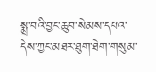སྨྲ་བའི་བྱང་ཆུབ་སེམས་དཔའ་དེས་ཀྱང་མཐར་ཐུག་ཐེག་གསུམ་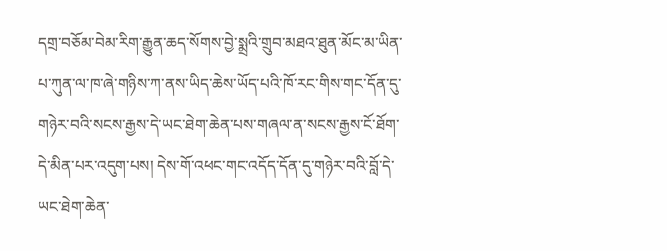དགྲ་བཅོམ་བེམ་རིག་རྒྱུན་ཆད་སོགས་བྱེ་སྨྲའི་གྲུབ་མཐའ་ཐུན་མོང་མ་ཡིན་པ་ཀུན་ལ་ཁ་ཞེ་གཉིས་ཀ་ནས་ཡིད་ཆེས་ཡོད་པའི་ཁོ་རང་གིས་གང་དོན་དུ་གཉེར་བའི་སངས་རྒྱས་དེ་ཡང་ཐེག་ཆེན་པས་གཞལ་ན་སངས་རྒྱས་ངོ་ཐོག་དེ་མིན་པར་འདུག་པས། དེས་གོ་འཕང་གང་འདོད་དོན་དུ་གཉེར་བའི་བློ་དེ་ཡང་ཐེག་ཆེན་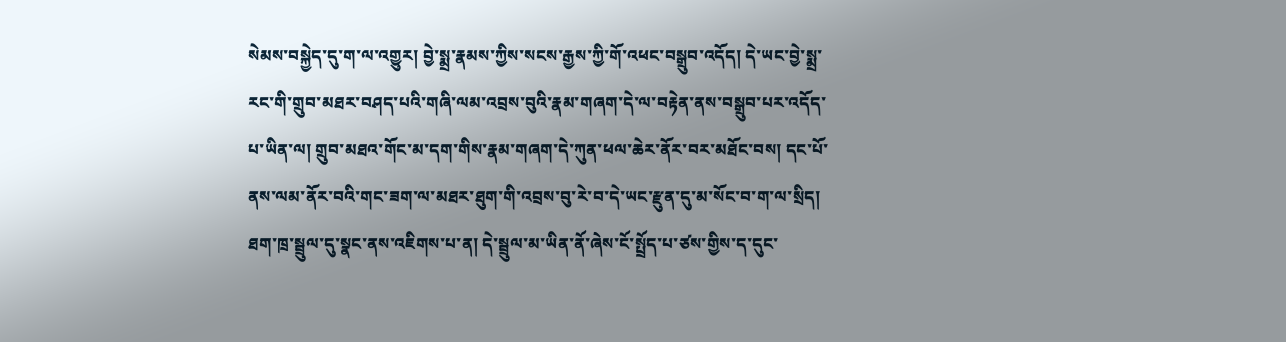སེམས་བསྐྱེད་དུ་ག་ལ་འགྱུར། བྱེ་སྨྲ་རྣམས་ཀྱིས་སངས་རྒྱས་ཀྱི་གོ་འཕང་བསྒྲུབ་འདོད། དེ་ཡང་བྱེ་སྨྲ་རང་གི་གྲུབ་མཐར་བཤད་པའི་གཞི་ལམ་འབྲས་བུའི་རྣམ་གཞག་དེ་ལ་བརྟེན་ནས་བསྒྲུབ་པར་འདོད་པ་ཡིན་ལ། གྲུབ་མཐའ་གོང་མ་དག་གིས་རྣམ་གཞག་དེ་ཀུན་ཕལ་ཆེར་ནོར་བར་མཐོང་བས། དང་པོ་ནས་ལམ་ནོར་བའི་གང་ཟག་ལ་མཐར་ཐུག་གི་འབྲས་བུ་རེ་བ་དེ་ཡང་རྫུན་དུ་མ་སོང་བ་ག་ལ་སྲིད། ཐག་ཁྲ་སྦྲུལ་དུ་སྣང་ནས་འཇིགས་པ་ན། དེ་སྦྲུལ་མ་ཡིན་ནོ་ཞེས་ངོ་སྤྲོད་པ་ཙས་གྱིས་ད་དུང་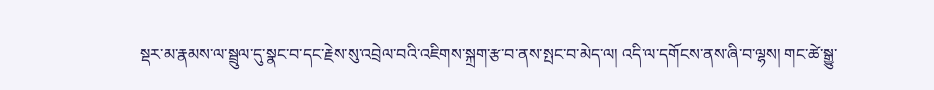སྡར་མ་རྣམས་ལ་སྦྲུལ་དུ་སྣང་བ་དང་རྗེས་སུ་འབྲེལ་བའི་འཇིགས་སྐྲག་རྩ་བ་ནས་སྤང་བ་མེད་ལ། འདི་ལ་དགོངས་ནས་ཞི་བ་ལྷས། གང་ཚེ་སྒྱུ་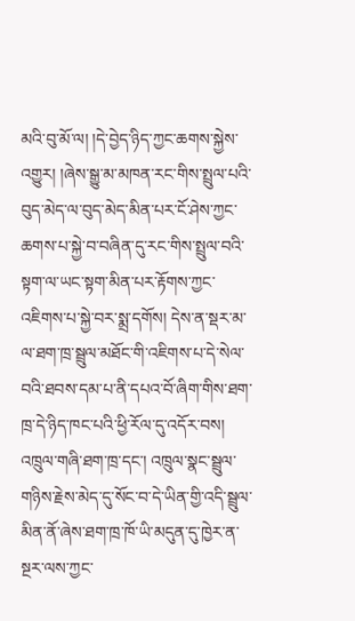མའི་བུ་མོ་ལ། །དེ་བྱེད་ཉིད་ཀྱང་ཆགས་སྐྱེས་འགྱུར། །ཞེས་སྒྱུ་མ་མཁན་རང་གིས་སྤྲུལ་པའི་བུད་མེད་ལ་བུད་མེད་མིན་པར་ངོ་ཤེས་ཀྱང་ཆགས་པ་སྐྱེ་བ་བཞིན་དུ་རང་གིས་སྤྲུལ་བའི་སྟག་ལ་ཡང་སྟག་མིན་པར་རྟོགས་ཀྱང་འཇིགས་པ་སྐྱེ་བར་སྨྲ་དགོས། དེས་ན་སྡར་མ་ལ་ཐག་ཁྲ་སྦྲུལ་མཐོང་གི་འཇིགས་པ་དེ་སེལ་བའི་ཐབས་དམ་པ་ནི་དཔའ་བོ་ཞིག་གིས་ཐག་ཁྲ་དེ་ཉིད་ཁང་པའི་ཕྱི་རོལ་དུ་འདོར་བས། འཁྲུལ་གཞི་ཐག་ཁྲ་དང་། འཁྲུལ་སྣང་སྦྲུལ་གཉིས་རྗེས་མེད་དུ་སོང་བ་དེ་ཡིན་གྱི་འདི་སྦྲུལ་མིན་ནོ་ཞེས་ཐག་ཁྲ་ཁོ་ཡི་མདུན་དུ་ཁྱེར་ན་སྔར་ལས་ཀྱང་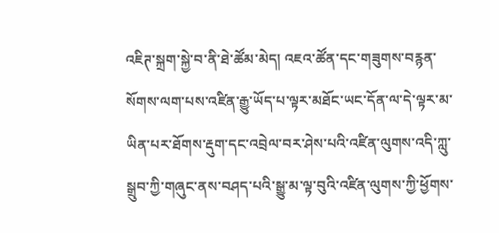འཇིཊ་སྐྲག་སྐྱེ་བ་ནི་ཐེ་ཚོམ་མེད། འཇའ་ཚོན་དང་གཟུགས་བརྙན་སོགས་ལག་པས་འཛིན་རྒྱུ་ཡོད་པ་ལྟར་མཐོང་ཡང་དོན་ལ་དེ་ལྟར་མ་ཡིན་པར་ཐོགས་རྡུག་དང་འབྲེལ་བར་ཤེས་པའི་འཛིན་ལུགས་འདི་ཀླུ་སྒྲུབ་ཀྱི་གཞུང་ནས་བཤད་པའི་སྒྱུ་མ་ལྟ་བུའི་འཛིན་ལུགས་ཀྱི་ཕྱོགས་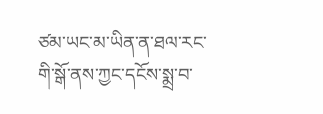ཙམ་ཡང་མ་ཡིན་ན་ཐལ་རང་གི་སྒོ་ནས་ཀྱང་དངོས་སྨྲ་བ་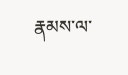རྣམས་ལ་